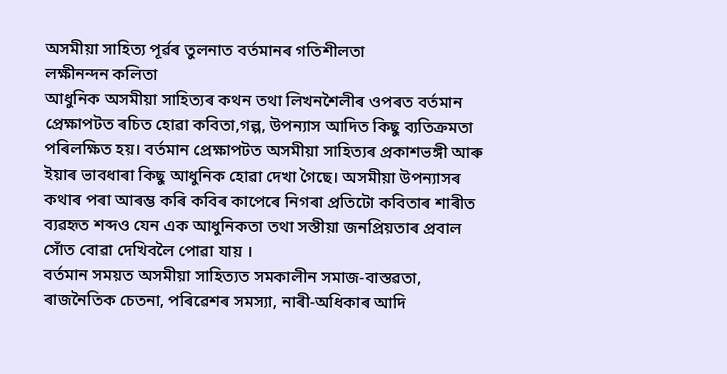অসমীয়া সাহিত্য পূৰ্ৱৰ তুলনাত বৰ্তমানৰ গতিশীলতা
লক্ষীনন্দন কলিতা
আধুনিক অসমীয়া সাহিত্যৰ কথন তথা লিখনশৈলীৰ ওপৰত বৰ্তমান প্ৰেক্ষাপটত ৰচিত হোৱা কবিতা,গল্প, উপন্যাস আদিত কিছু ব্যতিক্ৰমতা পৰিলক্ষিত হয়। বৰ্তমান প্ৰেক্ষাপটত অসমীয়া সাহিত্যৰ প্ৰকাশভঙ্গী আৰু ইয়াৰ ভাবধাৰা কিছু আধুনিক হোৱা দেখা গৈছে। অসমীয়া উপন্যাসৰ কথাৰ পৰা আৰম্ভ কৰি কবিৰ কাপেৰে নিগৰা প্ৰতিটো কবিতাৰ শাৰীত ব্যৱহৃত শব্দও যেন এক আধুনিকতা তথা সস্তীয়া জনপ্ৰিয়তাৰ প্ৰবাল সোঁত বোৱা দেখিবলৈ পোৱা যায় ।
বৰ্তমান সময়ত অসমীয়া সাহিত্যত সমকালীন সমাজ-বাস্তৱতা, ৰাজনৈতিক চেতনা, পৰিৱেশৰ সমস্যা, নাৰী-অধিকাৰ আদি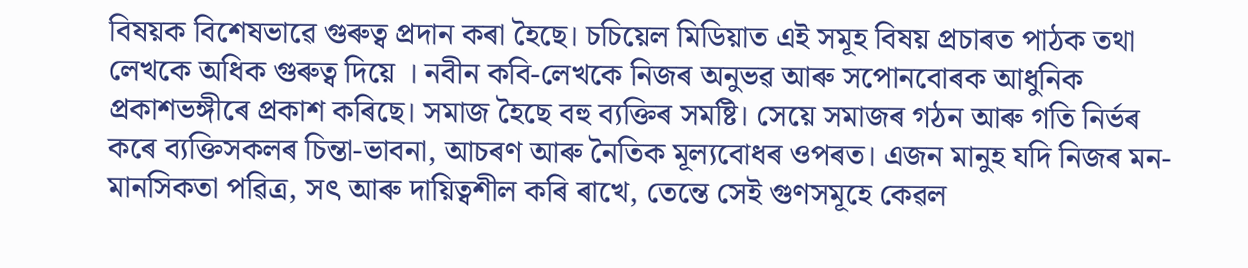বিষয়ক বিশেষভাৱে গুৰুত্ব প্ৰদান কৰা হৈছে। চচিয়েল মিডিয়াত এই সমূহ বিষয় প্ৰচাৰত পাঠক তথা লেখকে অধিক গুৰুত্ব দিয়ে । নবীন কবি-লেখকে নিজৰ অনুভৱ আৰু সপোনবোৰক আধুনিক প্ৰকাশভঙ্গীৰে প্ৰকাশ কৰিছে। সমাজ হৈছে বহু ব্যক্তিৰ সমষ্টি। সেয়ে সমাজৰ গঠন আৰু গতি নিৰ্ভৰ কৰে ব্যক্তিসকলৰ চিন্তা-ভাবনা, আচৰণ আৰু নৈতিক মূল্যবোধৰ ওপৰত। এজন মানুহ যদি নিজৰ মন-মানসিকতা পৱিত্ৰ, সৎ আৰু দায়িত্বশীল কৰি ৰাখে, তেন্তে সেই গুণসমূহে কেৱল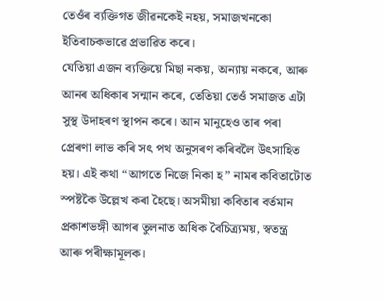তেওঁৰ ব্যক্তিগত জীৱনকেই নহয়, সমাজখনকো ইতিবাচকভাৱে প্ৰভাৱিত কৰে।
যেতিয়া এজন ব্যক্তিয়ে মিছা নকয়, অন্যায় নকৰে, আৰু আনৰ অধিকাৰ সন্মান কৰে, তেতিয়া তেওঁ সমাজত এটা সুস্থ উদাহৰণ স্থাপন কৰে। আন মানুহেও তাৰ পৰা প্ৰেৰণা লাভ কৰি সৎ পথ অনুসৰণ কৰিবলৈ উৎসাহিত হয়। এই কথা “আগতে নিজে নিকা হ” নামৰ কবিতাটোত স্পষ্টকৈ উল্লেখ কৰা হৈছে। অসমীয়া কবিতাৰ বৰ্তমান প্ৰকাশভঙ্গী আগৰ তুলনাত অধিক বৈচিত্ৰ্যময়, স্বতন্ত্ৰ আৰু পৰীক্ষামূলক।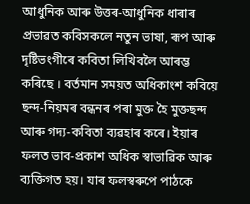আধুনিক আৰু উত্তৰ-আধুনিক ধাৰাৰ প্ৰভাৱত কবিসকলে নতুন ভাষা, ৰূপ আৰু দৃষ্টিভংগীৰে কবিতা লিখিবলৈ আৰম্ভ কৰিছে । বৰ্তমান সময়ত অধিকাংশ কবিয়ে ছন্দ-নিয়মৰ বন্ধনৰ পৰা মুক্ত হৈ মুক্তছন্দ আৰু গদ্য-কবিতা ব্যৱহাৰ কৰে। ইয়াৰ ফলত ভাব-প্ৰকাশ অধিক স্বাভাৱিক আৰু ব্যক্তিগত হয়। যাৰ ফলস্বৰুপে পাঠকে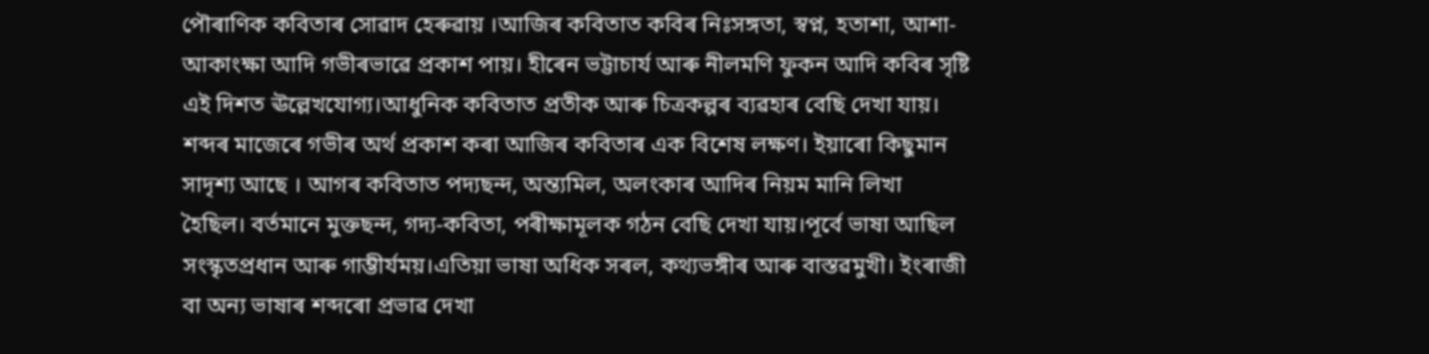পৌৰাণিক কবিতাৰ সোৱাদ হেৰুৱায় ।আজিৰ কবিতাত কবিৰ নিঃসঙ্গতা, স্বপ্ন, হতাশা, আশা-আকাংক্ষা আদি গভীৰভাৱে প্ৰকাশ পায়। হীৰেন ভট্টাচাৰ্য আৰু নীলমণি ফুকন আদি কবিৰ সৃষ্টি এই দিশত ঊল্লেখযোগ্য।আধুনিক কবিতাত প্ৰতীক আৰু চিত্ৰকল্পৰ ব্যৱহাৰ বেছি দেখা যায়। শব্দৰ মাজেৰে গভীৰ অৰ্থ প্ৰকাশ কৰা আজিৰ কবিতাৰ এক বিশেষ লক্ষণ। ইয়াৰো কিছুমান সাদৃশ্য আছে । আগৰ কবিতাত পদ্যছন্দ, অন্ত্যমিল, অলংকাৰ আদিৰ নিয়ম মানি লিখা হৈছিল। বৰ্তমানে মুক্তছন্দ, গদ্য-কবিতা, পৰীক্ষামূলক গঠন বেছি দেখা যায়।পূৰ্বে ভাষা আছিল সংস্কৃতপ্ৰধান আৰু গাম্ভীৰ্যময়।এতিয়া ভাষা অধিক সৰল, কথ্যভঙ্গীৰ আৰু বাস্তৱমুখী। ইংৰাজী বা অন্য ভাষাৰ শব্দৰো প্ৰভাৱ দেখা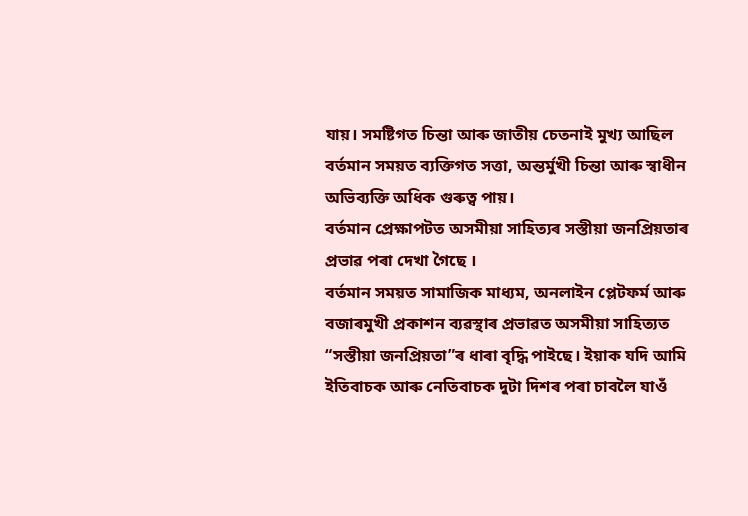যায়। সমষ্টিগত চিন্তা আৰু জাতীয় চেতনাই মুখ্য আছিল বৰ্তমান সময়ত ব্যক্তিগত সত্তা, অন্তৰ্মুখী চিন্তা আৰু স্বাধীন অভিব্যক্তি অধিক গুৰুত্ব পায়।
বৰ্তমান প্ৰেক্ষাপটত অসমীয়া সাহিত্যৰ সস্তীয়া জনপ্ৰিয়তাৰ প্ৰভাৱ পৰা দেখা গৈছে ।
বৰ্তমান সময়ত সামাজিক মাধ্যম, অনলাইন প্লেটফৰ্ম আৰু বজাৰমুখী প্ৰকাশন ব্যৱস্থাৰ প্ৰভাৱত অসমীয়া সাহিত্যত “সস্তীয়া জনপ্ৰিয়তা”ৰ ধাৰা বৃদ্ধি পাইছে। ইয়াক যদি আমি ইতিবাচক আৰু নেতিবাচক দুটা দিশৰ পৰা চাবলৈ যাওঁ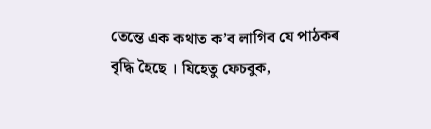তেন্তে এক কথাত ক’ব লাগিব যে পাঠকৰ বৃদ্ধি হৈছে । যিহেতু ফেচবুক,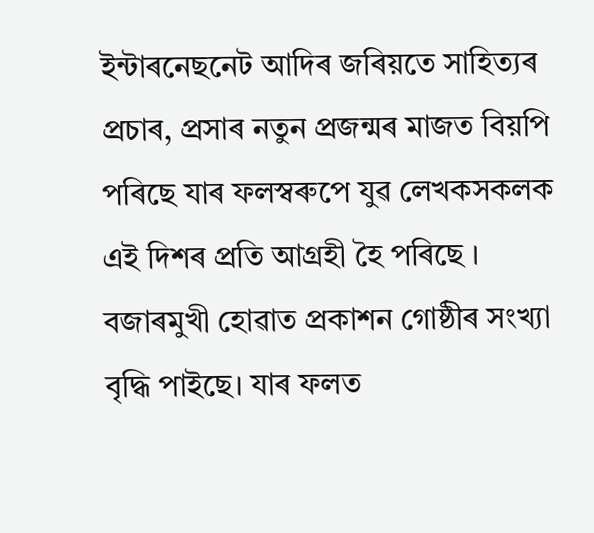ইন্টাৰনেছনেট আদিৰ জৰিয়তে সাহিত্যৰ প্ৰচাৰ, প্ৰসাৰ নতুন প্ৰজন্মৰ মাজত বিয়পি পৰিছে যাৰ ফলস্বৰুপে যুৱ লেখকসকলক এই দিশৰ প্ৰতি আগ্ৰহী হৈ পৰিছে । বজাৰমুখী হোৱাত প্ৰকাশন গোষ্ঠীৰ সংখ্যা বৃদ্ধি পাইছে। যাৰ ফলত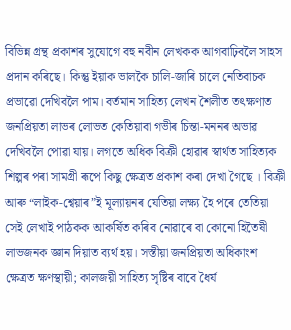বিভিন্ন গ্ৰন্থ প্ৰকাশৰ সুযোগে বহু নবীন লেখকক আগবাঢ়িবলৈ সাহস প্ৰদান কৰিছে। কিন্তু ইয়াক ভালকৈ চালি-জাৰি চালে নেতিবাচক প্ৰভাৱো দেখিবলৈ পাম। বৰ্তমান সাহিত্য লেখন শৈলীত তৎক্ষণাত জনপ্ৰিয়তা লাভৰ লোভত কেতিয়াবা গভীৰ চিন্তা-মননৰ অভাৱ দেখিবলৈ পোৱা যায়। লগতে অধিক বিক্ৰী হোৱাৰ স্বাৰ্থত সাহিত্যক শিল্পৰ পৰা সামগ্ৰী ৰূপে কিছু ক্ষেত্ৰত প্ৰকাশ কৰা দেখা গৈছে । বিক্ৰী আৰু “লাইক-শ্বেয়াৰ”ই মূল্যায়নৰ যেতিয়া লক্ষ্য হৈ পৰে তেতিয়া সেই লেখাই পাঠকক আকৰ্ষিত কৰিব নোৱাৰে বা কোনো হিতৈষী লাভজনক জ্ঞান দিয়াত ব্যৰ্থ হয়। সস্তীয়া জনপ্ৰিয়তা অধিকাংশ ক্ষেত্ৰত ক্ষণস্থায়ী; কালজয়ী সাহিত্য সৃষ্টিৰ বাবে ধৈৰ্য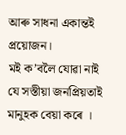আৰু সাধনা একান্তই প্ৰয়োজন।
মই ক’বলৈ যোৱা নাই যে সস্তীয়া জনপ্ৰিয়তাই মানুহক বেয়া কৰে ।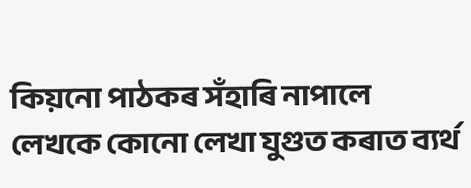কিয়নো পাঠকৰ সঁহাৰি নাপালে লেখকে কোনো লেখা যুগুত কৰাত ব্যৰ্থ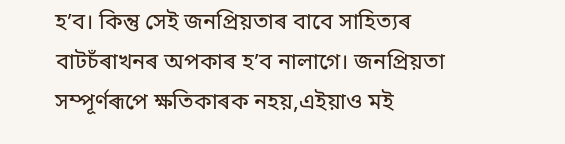হ’ব। কিন্তু সেই জনপ্ৰিয়তাৰ বাবে সাহিত্যৰ বাটচঁৰাখনৰ অপকাৰ হ’ব নালাগে। জনপ্ৰিয়তা সম্পূৰ্ণৰূপে ক্ষতিকাৰক নহয়,এইয়াও মই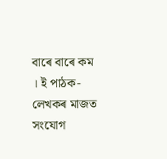বাৰে বাৰে কম । ই পাঠক-লেখকৰ মাজত সংযোগ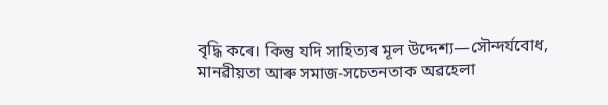বৃদ্ধি কৰে। কিন্তু যদি সাহিত্যৰ মূল উদ্দেশ্য—সৌন্দৰ্যবোধ, মানৱীয়তা আৰু সমাজ-সচেতনতাক অৱহেলা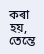কৰা হয়, তেন্তে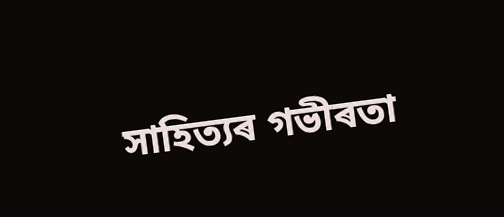সাহিত্যৰ গভীৰতা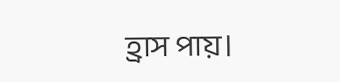হ্ৰাস পায়।